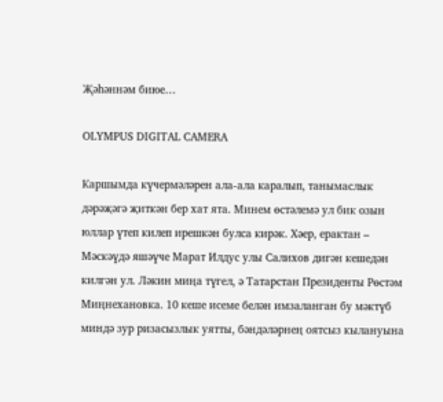Җәһәннәм биюе…

OLYMPUS DIGITAL CAMERA

Каршымда күчермәләрен ала-ала каралып, танымаслык дәрәҗәгә җиткән бер хат ята. Минем өстәлемә ул бик озын юллар үтеп килеп ирешкән булса кирәк. Хәер, ерактан – Мәскәүдә яшәүче Марат Илдус улы Салихов дигән кешедән килгән ул. Ләкин миңа түгел, ә Татарстан Президенты Рөстәм Миңнехановка. 10 кеше исеме белән имзаланган бу мәктүб миндә зур ризасызлык уятты, бәндәләрнең оятсыз кылануына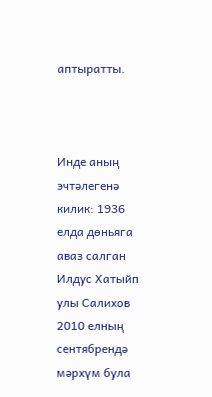аптыратты.



Инде аның эчтәлегенә килик: 1936 елда дөньяга аваз салган Илдус Хатыйп улы Салихов 2010 елның сентябрендә мәрхүм була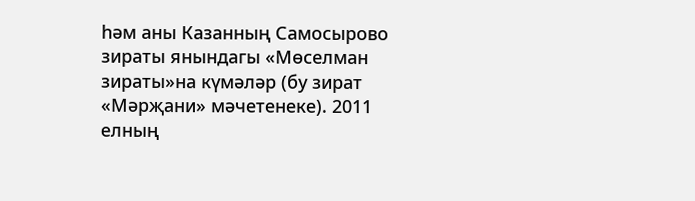һәм аны Казанның Самосырово зираты янындагы «Мөселман зираты»на күмәләр (бу зират «Мәрҗани» мәчетенеке). 2011 елның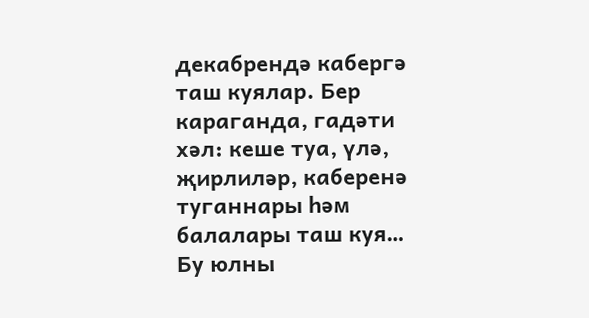декабрендә кабергә таш куялар. Бер караганда, гадәти хәл: кеше туа, үлә, җирлиләр, каберенә туганнары һәм балалары таш куя… Бу юлны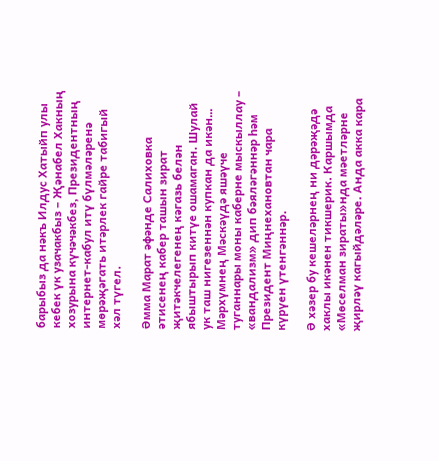барыбыз да нәкъ Илдус Хатыйп улы кебек үк узачакбыз – Җәнабел Хакның хозурына күчәчәкбез, Президентның интернет-кабул итү бүлмәләренә мөрәҗәгать итәрлек гайре табигый хәл түгел.

Әмма Марат әфәнде Салиховка әтисенең кабер ташын зират җитәкчелегенең кәгазь белән ябыштырып китүе ошамаган. Шулай ук таш нигезеннән купкан да икән… Мәрхүмнең Мәскәүдә яшәүче туганнары моны каберне мыскыллау – «вандализм» дип бәяләгәннәр һәм Президент Миңнехановтан чара күрүен үтенгәннәр.

Ә хәзер бу кешеләрнең ни дәрәҗәдә хаклы икәнен тикшерик. Каршымда «Мөселман зираты»нда мәетләрне җирләү кагыйдәләре. Анда акка кара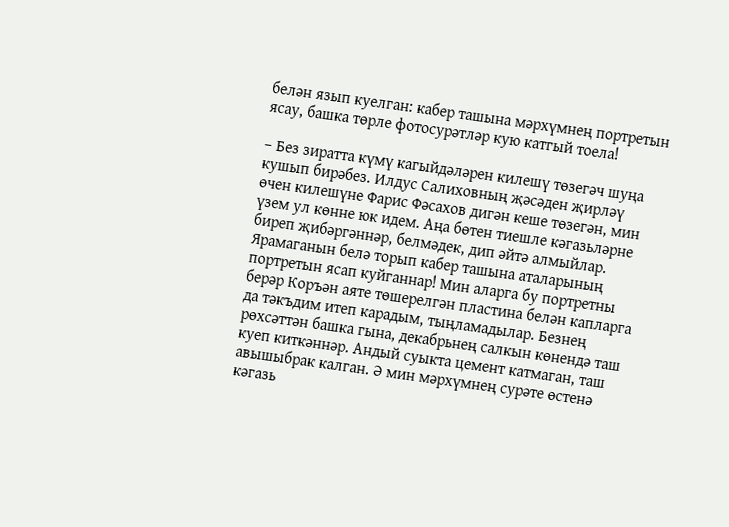белән язып куелган: кабер ташына мәрхүмнең портретын ясау, башка төрле фотосурәтләр кую катгый тоела!

– Без зиратта күмү кагыйдәләрен килешү төзегәч шуңа кушып бирәбез. Илдус Салиховның җәсәден җирләү өчен килешүне Фарис Фәсахов дигән кеше төзегән, мин үзем ул көнне юк идем. Аңа бөтен тиешле кәгазьләрне биреп җибәргәннәр, белмәдек, дип әйтә алмыйлар. Ярамаганын белә торып кабер ташына аталарының портретын ясап куйганнар! Мин аларга бу портретны берәр Коръән аяте төшерелгән пластина белән капларга да тәкъдим итеп карадым, тыңламадылар. Безнең рөхсәттән башка гына, декабрьнең салкын көнендә таш куеп киткәннәр. Андый суыкта цемент катмаган, таш авышыбрак калган. Ә мин мәрхүмнең сурәте өстенә кәгазь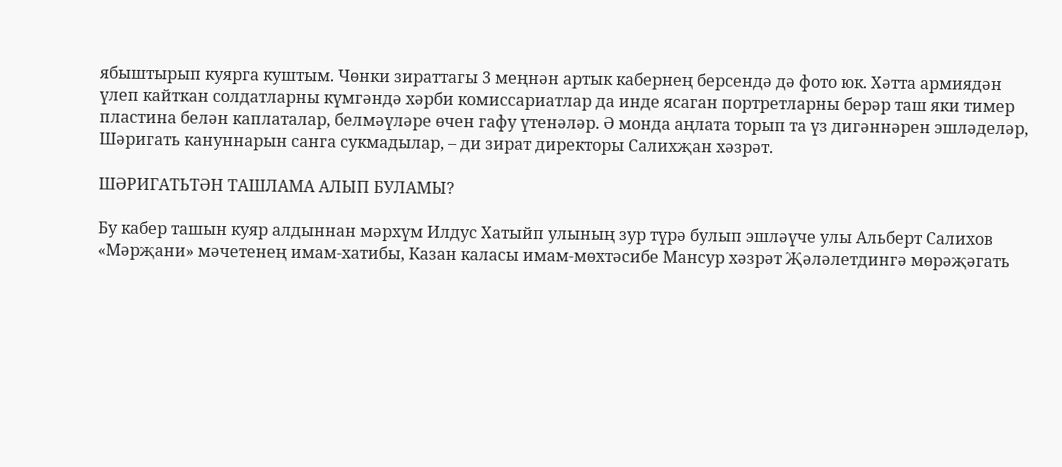ябыштырып куярга куштым. Чөнки зираттагы 3 меңнән артык кабернең берсендә дә фото юк. Хәтта армиядән үлеп кайткан солдатларны күмгәндә хәрби комиссариатлар да инде ясаган портретларны берәр таш яки тимер пластина белән каплаталар, белмәүләре өчен гафу үтенәләр. Ә монда аңлата торып та үз дигәннәрен эшләделәр, Шәригать кануннарын санга сукмадылар, – ди зират директоры Салихҗан хәзрәт.

ШӘРИГАТЬТӘН ТАШЛАМА АЛЫП БУЛАМЫ?

Бу кабер ташын куяр алдыннан мәрхүм Илдус Хатыйп улының зур түрә булып эшләүче улы Альберт Салихов «Мәрҗани» мәчетенең имам-хатибы, Казан каласы имам-мөхтәсибе Мансур хәзрәт Җәләлетдингә мөрәҗәгать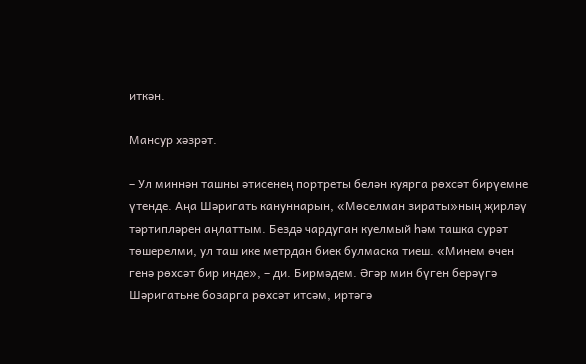иткән.

Мансур хәзрәт.

– Ул миннән ташны әтисенең портреты белән куярга рөхсәт бирүемне үтенде. Аңа Шәригать кануннарын, «Мөселман зираты»ның җирләү тәртипләрен аңлаттым. Бездә чардуган куелмый һәм ташка сурәт төшерелми, ул таш ике метрдан биек булмаска тиеш. «Минем өчен генә рөхсәт бир инде», – ди. Бирмәдем. Әгәр мин бүген берәүгә Шәригатьне бозарга рөхсәт итсәм, иртәгә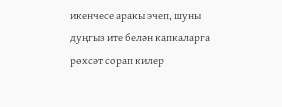икенчесе аракы эчеп, шуны дуңгыз ите белән капкаларга рөхсәт сорап килер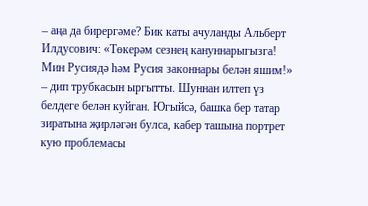– аңа да бирергәме? Бик каты ачуланды Альберт Илдусович: «Төкерәм сезнең кануннарыгызга! Мин Русиядә һәм Русия законнары белән яшим!» – дип трубкасын ыргытты. Шуннан илтеп үз белдеге белән куйган. Югыйсә, башка бер татар зиратына җирләгән булса, кабер ташына портрет кую проблемасы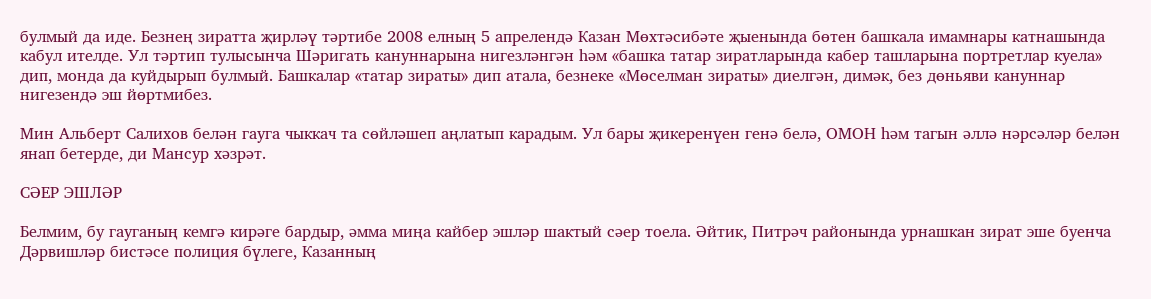булмый да иде. Безнең зиратта җирләү тәртибе 2008 елның 5 апрелендә Казан Мөхтәсибәте җыенында бөтен башкала имамнары катнашында кабул ителде. Ул тәртип тулысынча Шәригать кануннарына нигезләнгән һәм «башка татар зиратларында кабер ташларына портретлар куела» дип, монда да куйдырып булмый. Башкалар «татар зираты» дип атала, безнеке «Мөселман зираты» диелгән, димәк, без дөньяви кануннар нигезендә эш йөртмибез.

Мин Альберт Салихов белән гауга чыккач та сөйләшеп аңлатып карадым. Ул бары җикеренүен генә белә, ОМОН һәм тагын әллә нәрсәләр белән янап бетерде, ди Мансур хәзрәт.

СӘЕР ЭШЛӘР

Белмим, бу гауганың кемгә кирәге бардыр, әмма миңа кайбер эшләр шактый сәер тоела. Әйтик, Питрәч районында урнашкан зират эше буенча Дәрвишләр бистәсе полиция бүлеге, Казанның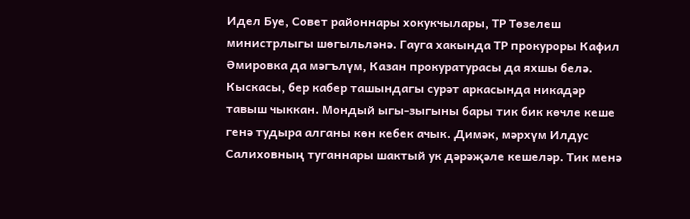Идел Буе, Совет районнары хокукчылары, ТР Төзелеш министрлыгы шөгыльләнә. Гауга хакында ТР прокуроры Кафил Әмировка да мәгълүм, Казан прокуратурасы да яхшы белә. Кыскасы, бер кабер ташындагы сурәт аркасында никадәр тавыш чыккан. Мондый ыгы-зыгыны бары тик бик көчле кеше генә тудыра алганы көн кебек ачык. Димәк, мәрхүм Илдус Салиховның туганнары шактый ук дәрәҗәле кешеләр. Тик менә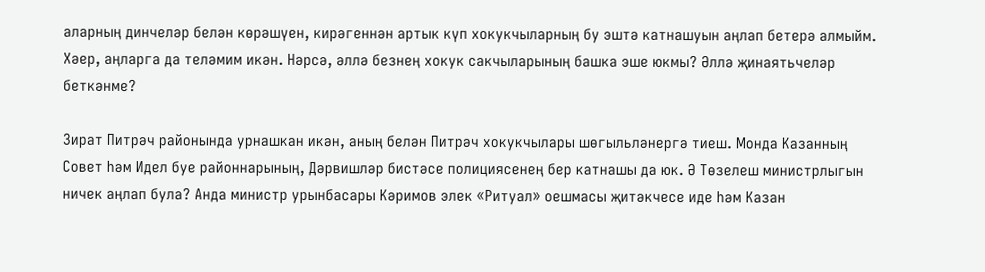аларның динчеләр белән көрәшүен, кирәгеннән артык күп хокукчыларның бу эштә катнашуын аңлап бетерә алмыйм. Хәер, аңларга да теләмим икән. Нәрсә, әллә безнең хокук сакчыларының башка эше юкмы? Әллә җинаятьчеләр беткәнме?

Зират Питрәч районында урнашкан икән, аның белән Питрәч хокукчылары шөгыльләнергә тиеш. Монда Казанның Совет һәм Идел буе районнарының, Дәрвишләр бистәсе полициясенең бер катнашы да юк. Ә Төзелеш министрлыгын ничек аңлап була? Анда министр урынбасары Кәримов элек «Ритуал» оешмасы җитәкчесе иде һәм Казан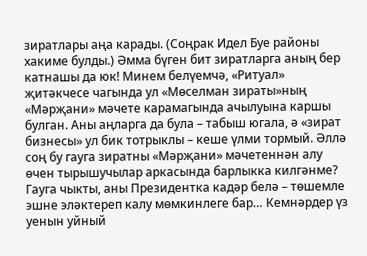зиратлары аңа карады. (Соңрак Идел Буе районы хакиме булды.) Әмма бүген бит зиратларга аның бер катнашы да юк! Минем белүемчә, «Ритуал» җитәкчесе чагында ул «Мөселман зираты»ның «Мәрҗани» мәчете карамагында ачылуына каршы булган. Аны аңларга да була – табыш югала, ә «зират бизнесы» ул бик тотрыклы – кеше үлми тормый. Әллә соң бу гауга зиратны «Мәрҗани» мәчетеннән алу өчен тырышучылар аркасында барлыкка килгәнме? Гауга чыкты, аны Президентка кадәр белә – төшемле эшне эләктереп калу мөмкинлеге бар… Кемнәрдер үз уенын уйный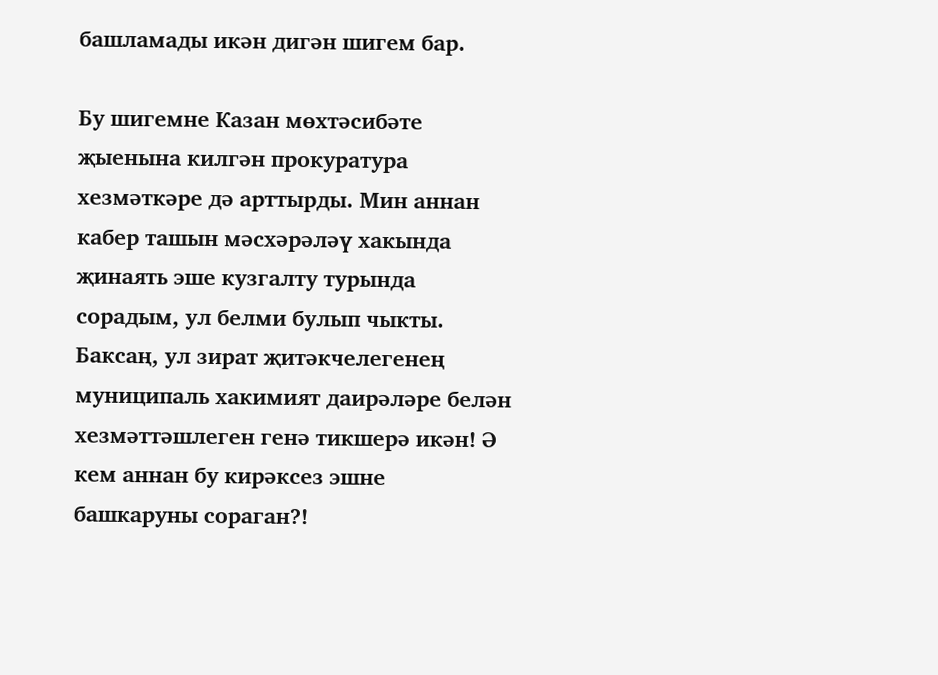башламады икән дигән шигем бар.

Бу шигемне Казан мөхтәсибәте җыенына килгән прокуратура хезмәткәре дә арттырды. Мин аннан кабер ташын мәсхәрәләү хакында җинаять эше кузгалту турында сорадым, ул белми булып чыкты. Баксаң, ул зират җитәкчелегенең муниципаль хакимият даирәләре белән хезмәттәшлеген генә тикшерә икән! Ә кем аннан бу кирәксез эшне башкаруны сораган?!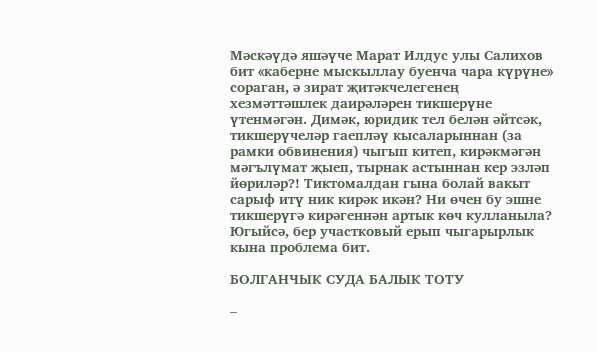Мәскәүдә яшәүче Марат Илдус улы Салихов бит «каберне мыскыллау буенча чара күрүне» сораган, ә зират җитәкчелегенең хезмәттәшлек даирәләрен тикшерүне үтенмәгән. Димәк, юридик тел белән әйтсәк, тикшерүчеләр гаепләү кысаларыннан (за рамки обвинения) чыгып китеп, кирәкмәгән мәгълүмат җыеп, тырнак астыннан кер эзләп йөриләр?! Тиктомалдан гына болай вакыт сарыф итү ник кирәк икән? Ни өчен бу эшне тикшерүгә кирәгеннән артык көч кулланыла? Югыйсә, бер участковый ерып чыгарырлык кына проблема бит.

БОЛГАНЧЫК СУДА БАЛЫК ТОТУ

–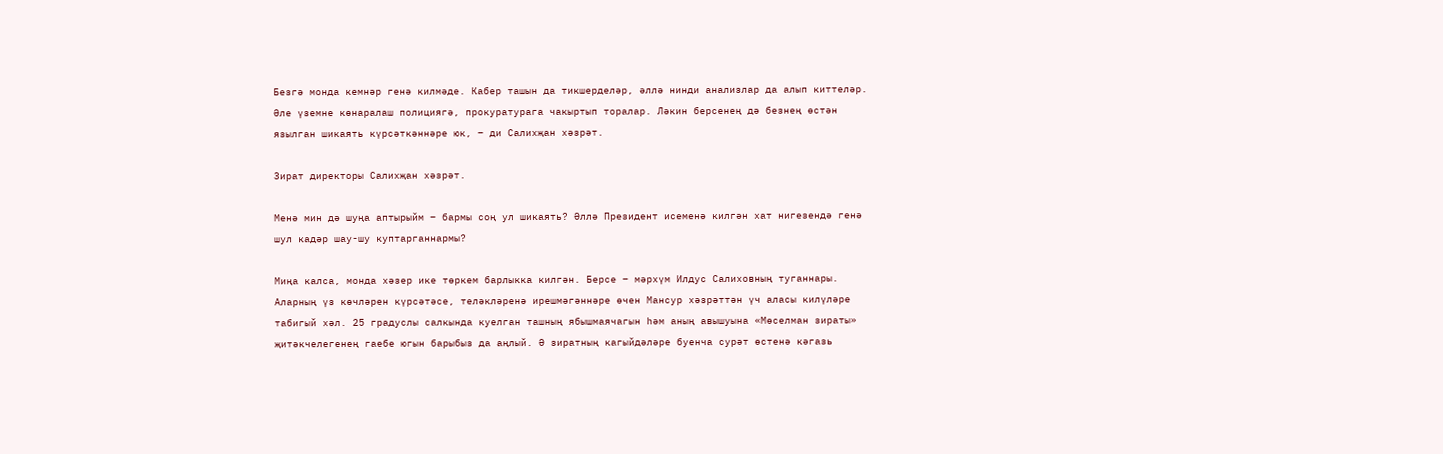Безгә монда кемнәр генә килмәде. Кабер ташын да тикшерделәр, әллә нинди анализлар да алып киттеләр. Әле үземне көнаралаш полициягә, прокуратурага чакыртып торалар. Ләкин берсенең дә безнең өстән язылган шикаять күрсәткәннәре юк, – ди Салихҗан хәзрәт.

Зират директоры Салихҗан хәзрәт.

Менә мин дә шуңа аптырыйм – бармы соң ул шикаять? Әллә Президент исеменә килгән хат нигезендә генә шул кадәр шау-шу куптарганнармы?

Миңа калса, монда хәзер ике төркем барлыкка килгән. Берсе – мәрхүм Илдус Салиховның туганнары. Аларның үз көчләрен күрсәтәсе, теләкләренә ирешмәгәннәре өчен Мансур хәзрәттән үч аласы килүләре табигый хәл. 25 градуслы салкында куелган ташның ябышмаячагын һәм аның авышуына «Мөселман зираты» җитәкчелегенең гаебе югын барыбыз да аңлый. Ә зиратның кагыйдәләре буенча сурәт өстенә кәгазь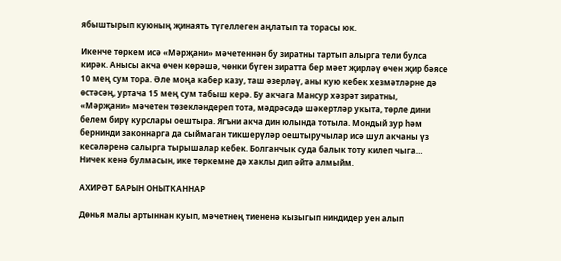ябыштырып куюның җинаять түгеллеген аңлатып та торасы юк.

Икенче төркем исә «Мәрҗани» мәчетеннән бу зиратны тартып алырга тели булса кирәк. Анысы акча өчен көрәшә, чөнки бүген зиратта бер мәет җирләү өчен җир бәясе 10 мең сум тора. Әле моңа кабер казу, таш әзерләү, аны кую кебек хезмәтләрне дә өстәсәң, уртача 15 мең сум табыш керә. Бу акчага Мансур хәзрәт зиратны, «Мәрҗани» мәчетен төзекләндереп тота, мәдрәсәдә шәкертләр укыта, төрле дини белем бирү курслары оештыра. Ягъни акча дин юлында тотыла. Мондый зур һәм бернинди законнарга да сыймаган тикшерүләр оештыручылар исә шул акчаны үз кесәләренә салырга тырышалар кебек. Болганчык суда балык тоту килеп чыга… Ничек кенә булмасын, ике төркемне дә хаклы дип әйтә алмыйм.

АХИРӘТ БАРЫН ОНЫТКАННАР

Дөнья малы артыннан куып, мәчетнең тиененә кызыгып ниндидер уен алып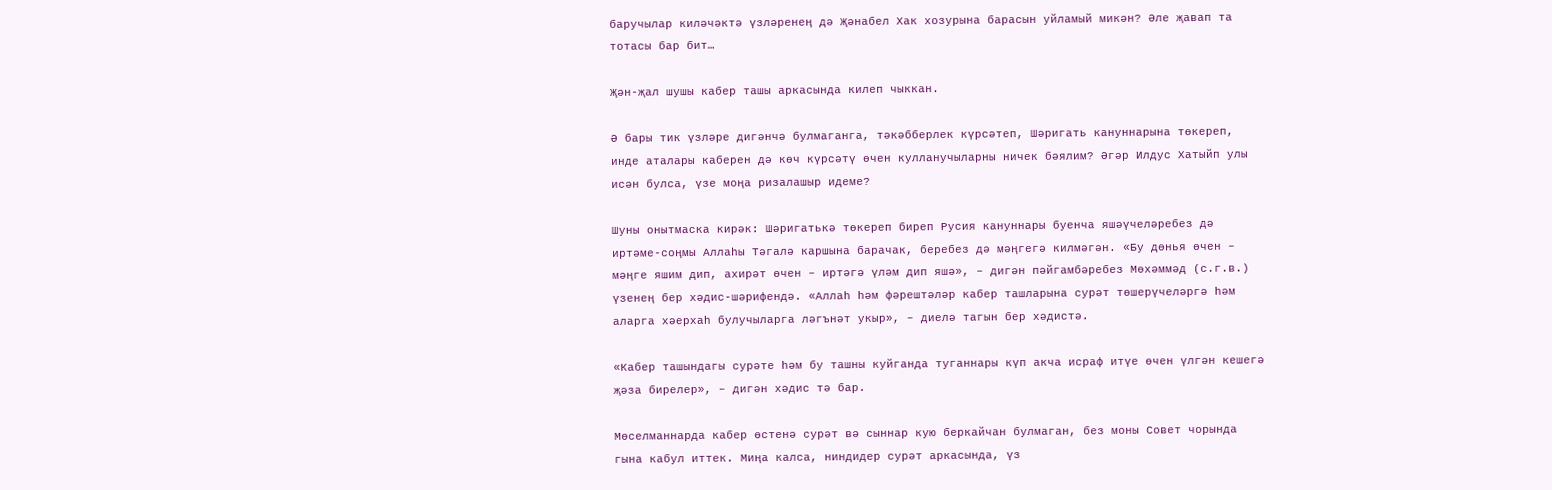баручылар киләчәктә үзләренең дә Җәнабел Хак хозурына барасын уйламый микән? Әле җавап та тотасы бар бит…

Җән-җал шушы кабер ташы аркасында килеп чыккан.

Ә бары тик үзләре дигәнчә булмаганга, тәкәбберлек күрсәтеп, Шәригать кануннарына төкереп, инде аталары каберен дә көч күрсәтү өчен кулланучыларны ничек бәялим? Әгәр Илдус Хатыйп улы исән булса, үзе моңа ризалашыр идеме?

Шуны онытмаска кирәк: Шәригатькә төкереп биреп Русия кануннары буенча яшәүчеләребез дә иртәме-соңмы Аллаһы Тәгалә каршына барачак, беребез дә мәңгегә килмәгән. «Бу дөнья өчен – мәңге яшим дип, ахирәт өчен – иртәгә үләм дип яшә», – дигән пәйгамбәребез Мөхәммәд (с.г.в.) үзенең бер хәдис-шәрифендә. «Аллаһ һәм фәрештәләр кабер ташларына сурәт төшерүчеләргә һәм аларга хәерхаһ булучыларга ләгънәт укыр», – диелә тагын бер хәдистә.

«Кабер ташындагы сурәте һәм бу ташны куйганда туганнары күп акча исраф итүе өчен үлгән кешегә җәза бирелер», – дигән хәдис тә бар.

Мөселманнарда кабер өстенә сурәт вә сыннар кую беркайчан булмаган, без моны Совет чорында гына кабул иттек. Миңа калса, ниндидер сурәт аркасында, үз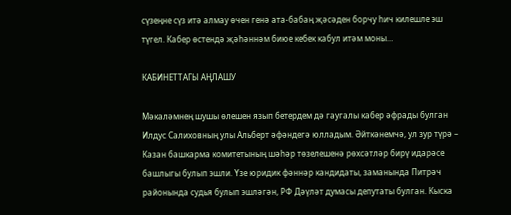сүзеңне сүз итә алмау өчен генә ата-бабаң җәсәден борчу һич килешле эш түгел. Кабер өстендә җәһәннәм биюе кебек кабул итәм моны…

КАБИНЕТТАГЫ АҢЛАШУ

Мәкаләмнең шушы өлешен язып бетердем дә гаугалы кабер әфрады булган Илдус Салиховның улы Альберт әфәндегә юлладым. Әйткәнемчә, ул зур түрә – Казан башкарма комитетының шәһәр төзелешенә рөхсәтләр бирү идарәсе башлыгы булып эшли. Үзе юридик фәннәр кандидаты, заманында Питрәч районында судья булып эшләгән, РФ Дәүләт думасы депутаты булган. Кыска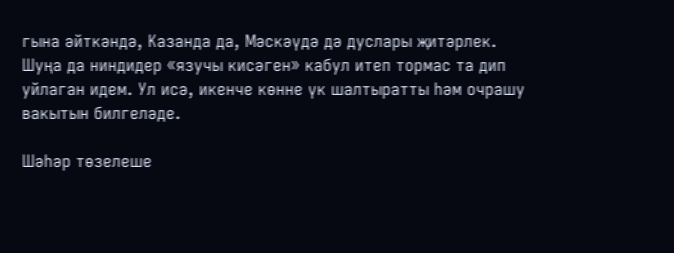гына әйткәндә, Казанда да, Мәскәүдә дә дуслары җитәрлек. Шуңа да ниндидер «язучы кисәген» кабул итеп тормас та дип уйлаган идем. Ул исә, икенче көнне үк шалтыратты һәм очрашу вакытын билгеләде.

Шәһәр төзелеше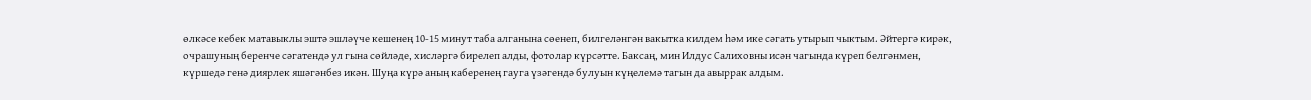өлкәсе кебек матавыклы эштә эшләүче кешенең 10-15 минут таба алганына сөенеп, билгеләнгән вакытка килдем һәм ике сәгать утырып чыктым. Әйтергә кирәк, очрашуның беренче сәгатендә ул гына сөйләде, хисләргә бирелеп алды, фотолар күрсәтте. Баксаң, мин Илдус Салиховны исән чагында күреп белгәнмен, күршедә генә диярлек яшәгәнбез икән. Шуңа күрә аның каберенең гауга үзәгендә булуын күңелемә тагын да авыррак алдым.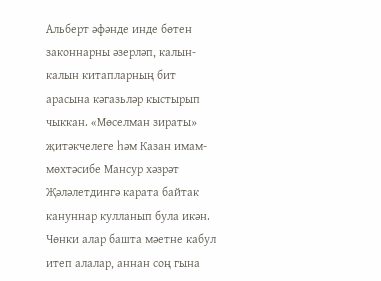Альберт әфәнде инде бөтен законнарны әзерләп, калын-калын китапларның бит арасына кәгазьләр кыстырып чыккан. «Мөселман зираты» җитәкчелеге һәм Казан имам-мөхтәсибе Мансур хәзрәт Җәләлетдингә карата байтак кануннар кулланып була икән. Чөнки алар башта мәетне кабул итеп алалар, аннан соң гына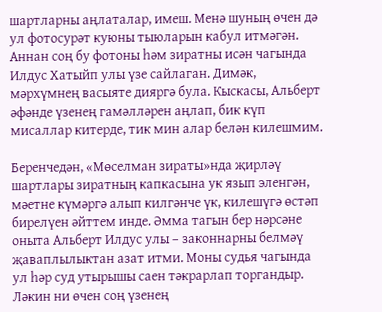шартларны аңлаталар, имеш. Менә шуның өчен дә ул фотосурәт куюны тыюларын кабул итмәгән. Аннан соң бу фотоны һәм зиратны исән чагында Илдус Хатыйп улы үзе сайлаган. Димәк, мәрхүмнең васыяте дияргә була. Кыскасы, Альберт әфәнде үзенең гамәлләрен аңлап, бик күп мисаллар китерде, тик мин алар белән килешмим.

Беренчедән, «Мөселман зираты»нда җирләү шартлары зиратның капкасына ук язып эленгән, мәетне күмәргә алып килгәнче үк, килешүгә өстәп бирелүен әйттем инде. Әмма тагын бер нәрсәне оныта Альберт Илдус улы – законнарны белмәү җаваплылыктан азат итми. Моны судья чагында ул һәр суд утырышы саен тәкрарлап торгандыр. Ләкин ни өчен соң үзенең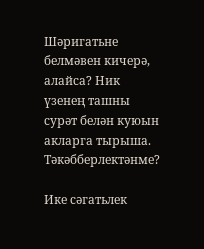Шәригатьне белмәвен кичерә, алайса? Ник үзенең ташны сурәт белән куюын акларга тырыша. Тәкәбберлектәнме?

Ике сәгатьлек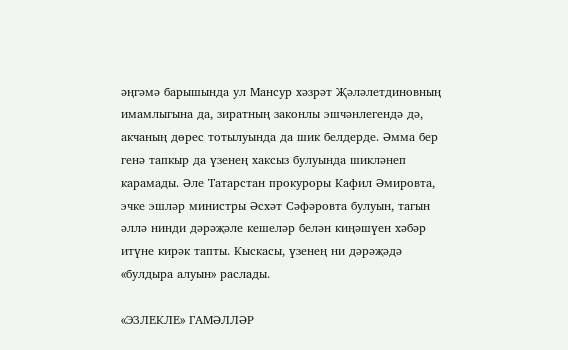әңгәмә барышында ул Мансур хәзрәт Җәләлетдиновның имамлыгына да, зиратның законлы эшчәнлегендә дә, акчаның дөрес тотылуында да шик белдерде. Әмма бер генә тапкыр да үзенең хаксыз булуында шикләнеп карамады. Әле Татарстан прокуроры Кафил Әмировта, эчке эшләр министры Әсхәт Сәфәровта булуын, тагын әллә нинди дәрәҗәле кешеләр белән киңәшүен хәбәр итүне кирәк тапты. Кыскасы, үзенең ни дәрәҗәдә «булдыра алуын» раслады.

«ЭЗЛЕКЛЕ» ГАМӘЛЛӘР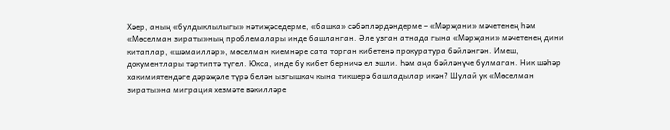Хәер, аның «булдыклылыгы» нәтиҗәседерме, «башка» сәбәпләрдәндерме – «Мәрҗани» мәчетенең һәм «Мөселман зираты»ның проблемалары инде башланган. Әле узган атнада гына «Мәрҗани» мәчетенең дини китаплар, «шәмаилләр», мөселман киемнәре сата торган кибетенә прокуратура бәйләнгән. Имеш, документлары тәртиптә түгел. Юкса, инде бу кибет берничә ел эшли. Һәм аңа бәйләнүче булмаган. Ник шәһәр хакимиятендәге дәрәҗәле түрә белән ызгышкач кына тикшерә башладылар икән? Шулай ук «Мөселман зираты»на миграция хезмәте вәкилләре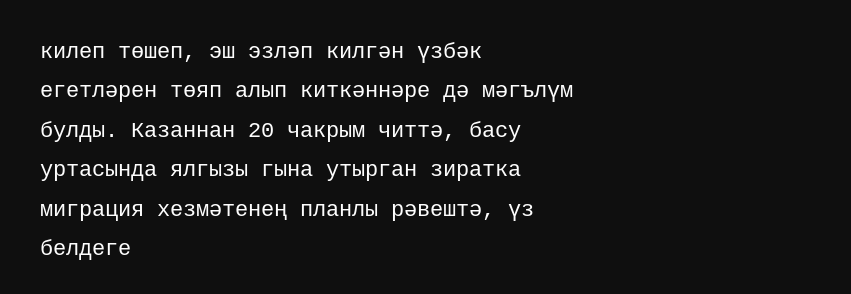килеп төшеп, эш эзләп килгән үзбәк егетләрен төяп алып киткәннәре дә мәгълүм булды. Казаннан 20 чакрым читтә, басу уртасында ялгызы гына утырган зиратка миграция хезмәтенең планлы рәвештә, үз белдеге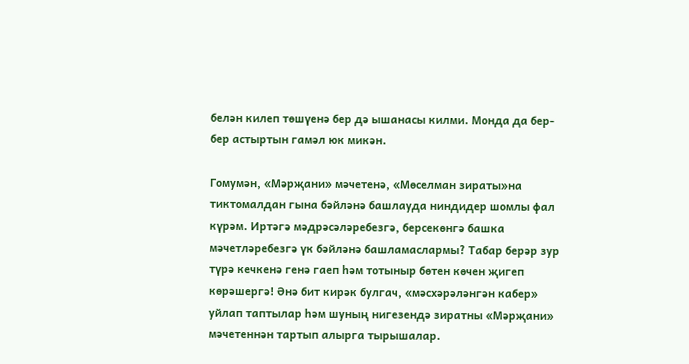белән килеп төшүенә бер дә ышанасы килми. Монда да бер-бер астыртын гамәл юк микән.

Гомумән, «Мәрҗани» мәчетенә, «Мөселман зираты»на тиктомалдан гына бәйләнә башлауда ниндидер шомлы фал күрәм. Иртәгә мәдрәсәләребезгә, берсекөнгә башка мәчетләребезгә үк бәйләнә башламаслармы? Табар берәр зур түрә кечкенә генә гаеп һәм тотыныр бөтен көчен җигеп көрәшергә! Әнә бит кирәк булгач, «мәсхәрәләнгән кабер» уйлап таптылар һәм шуның нигезендә зиратны «Мәрҗани» мәчетеннән тартып алырга тырышалар.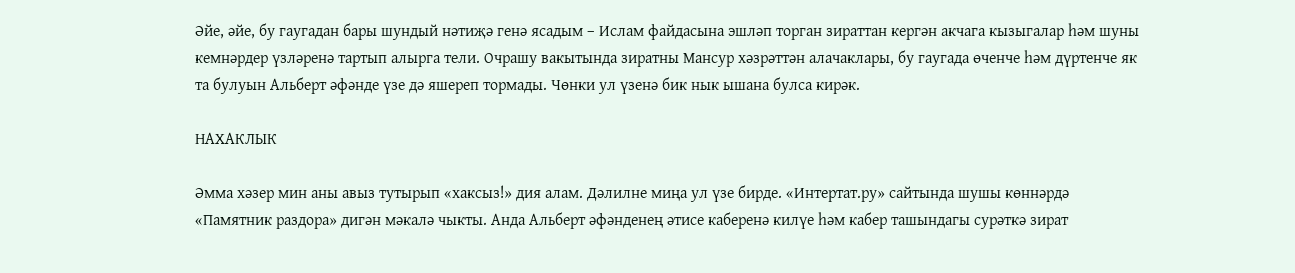Әйе, әйе, бу гаугадан бары шундый нәтиҗә генә ясадым – Ислам файдасына эшләп торган зираттан кергән акчага кызыгалар һәм шуны кемнәрдер үзләренә тартып алырга тели. Очрашу вакытында зиратны Мансур хәзрәттән алачаклары, бу гаугада өченче һәм дүртенче як та булуын Альберт әфәнде үзе дә яшереп тормады. Чөнки ул үзенә бик нык ышана булса кирәк.

НАХАКЛЫК

Әмма хәзер мин аны авыз тутырып «хаксыз!» дия алам. Дәлилне миңа ул үзе бирде. «Интертат.ру» сайтында шушы көннәрдә «Памятник раздора» дигән мәкалә чыкты. Анда Альберт әфәнденең әтисе каберенә килүе һәм кабер ташындагы сурәткә зират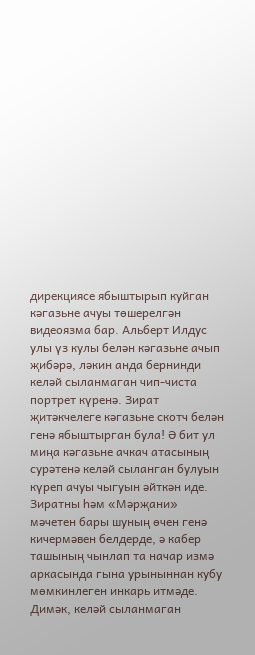дирекциясе ябыштырып куйган кәгазьне ачуы төшерелгән видеоязма бар. Альберт Илдус улы үз кулы белән кәгазьне ачып җибәрә, ләкин анда бернинди келәй сыланмаган чип-чиста портрет күренә. Зират җитәкчелеге кәгазьне скотч белән генә ябыштырган була! Ә бит ул миңа кәгазьне ачкач атасының сурәтенә келәй сыланган булуын күреп ачуы чыгуын әйткән иде. Зиратны һәм «Мәрҗани» мәчетен бары шуның өчен генә кичермәвен белдерде, ә кабер ташының чынлап та начар измә аркасында гына урыныннан кубу мөмкинлеген инкарь итмәде. Димәк, келәй сыланмаган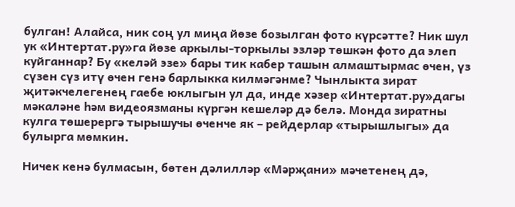булган! Алайса, ник соң ул миңа йөзе бозылган фото күрсәтте? Ник шул ук «Интертат.ру»га йөзе аркылы-торкылы эзләр төшкән фото да элеп куйганнар? Бу «келәй эзе» бары тик кабер ташын алмаштырмас өчен, үз сүзен сүз итү өчен генә барлыкка килмәгәнме? Чынлыкта зират җитәкчелегенең гаебе юклыгын ул да, инде хәзер «Интертат.ру»дагы мәкаләне һәм видеоязманы күргән кешеләр дә белә. Монда зиратны кулга төшерергә тырышучы өченче як – рейдерлар «тырышлыгы» да булырга мөмкин.

Ничек кенә булмасын, бөтен дәлилләр «Мәрҗани» мәчетенең дә,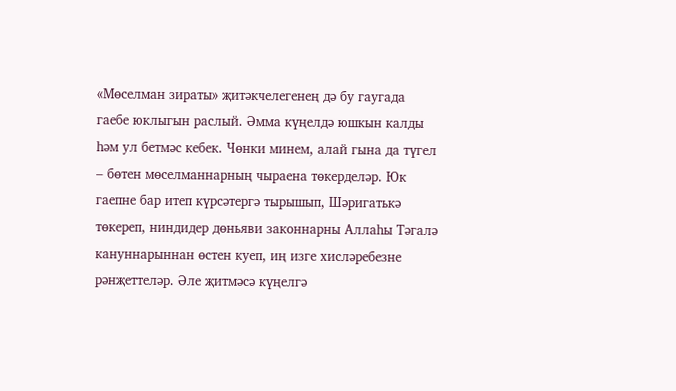«Мөселман зираты» җитәкчелегенең дә бу гаугада гаебе юклыгын раслый. Әмма күңелдә юшкын калды һәм ул бетмәс кебек. Чөнки минем, алай гына да түгел – бөтен мөселманнарның чыраена төкерделәр. Юк гаепне бар итеп күрсәтергә тырышып, Шәригатькә төкереп, ниндидер дөньяви законнарны Аллаһы Тәгалә кануннарыннан өстен куеп, иң изге хисләребезне рәнҗеттеләр. Әле җитмәсә күңелгә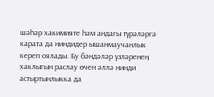шәһәр хакимияте һәм андагы түрәләргә карата да ниндидер ышанмаучанлык кереп оялады. Бу бәндәләр үзләренең хаклыгын раслау өчен әллә нинди астыртынлыкка да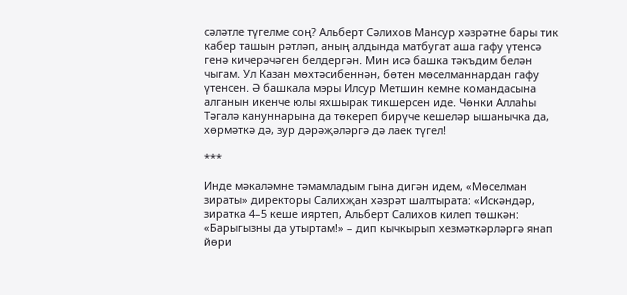сәләтле түгелме соң? Альберт Сәлихов Мансур хәзрәтне бары тик кабер ташын рәтләп, аның алдында матбугат аша гафу үтенсә генә кичерәчәген белдергән. Мин исә башка тәкъдим белән чыгам. Ул Казан мөхтәсибеннән, бөтен мөселманнардан гафу үтенсен. Ә башкала мэры Илсур Метшин кемне командасына алганын икенче юлы яхшырак тикшерсен иде. Чөнки Аллаһы Тәгалә кануннарына да төкереп бирүче кешеләр ышанычка да, хөрмәткә дә, зур дәрәҗәләргә дә лаек түгел!

***

Инде мәкаләмне тәмамладым гына дигән идем, «Мөселман зираты» директоры Салихҗан хәзрәт шалтырата: «Искәндәр, зиратка 4–5 кеше ияртеп, Альберт Салихов килеп төшкән: «Барыгызны да утыртам!» – дип кычкырып хезмәткәрләргә янап йөри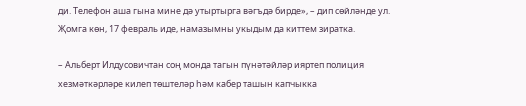ди. Телефон аша гына мине дә утыртырга вәгъдә бирде», – дип сөйләнде ул. Җомга көн, 17 февраль иде, намазымны укыдым да киттем зиратка.

– Альберт Илдусовичтан соң монда тагын пүнәтәйләр ияртеп полиция хезмәткәрләре килеп төштеләр һәм кабер ташын капчыкка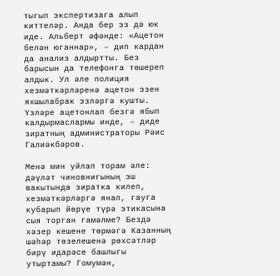тыгып экспертизага алып киттеләр. Анда бер эз дә юк иде. Альберт әфәнде: «Ацетон белән юганнар», – дип кардан да анализ алдыртты. Без барысын да телефонга төшереп алдык. Ул әле полиция хезмәткәрләренә ацетон эзен яхшылабрак эзләргә кушты. Үзләре ацетонлап безгә ябып калдырмаслармы инде, – диде зиратның администраторы Рәис Галиәкбәров.

Менә мин уйлап торам әле: дәүләт чиновнигының эш вакытында зиратка килеп, хезмәткәрләргә янап, гауга кубарып йөрүе түрә этикасына сыя торган гамәлме? Бездә хәзер кешене төрмәгә Казанның шәһәр төзелешенә рөхсәтләр бирү идарәсе башлыгы утыртамы? Гомумән,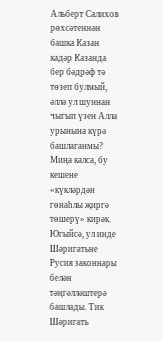Альберт Салихов рөхсәтеннән башка Казан кадәр Казанда бер бәдрәф тә төзеп булмый, әллә ул шуннан чыгып үзен Алла урынына күрә башлаганмы? Миңа калса, бу кешене «күкләрдән гөнаһлы җиргә төшерү» кирәк. Югыйсә, ул инде Шәригатьне Русия законнары белән тәңгәлләштерә башлады. Тик Шәригать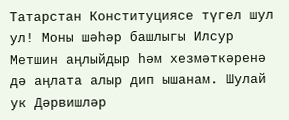Татарстан Конституциясе түгел шул ул! Моны шәһәр башлыгы Илсур Метшин аңлыйдыр һәм хезмәткәренә дә аңлата алыр дип ышанам. Шулай ук Дәрвишләр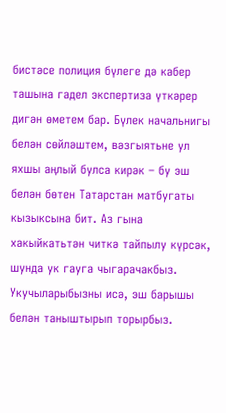бистәсе полиция бүлеге дә кабер ташына гадел экспертиза үткәрер дигән өметем бар. Бүлек начальнигы белән сөйләштем, вәзгыятьне ул яхшы аңлый булса кирәк – бу эш белән бөтен Татарстан матбугаты кызыксына бит. Аз гына хакыйкатьтән читкә тайпылу күрсәк, шунда ук гауга чыгарачакбыз. Укучыларыбызны исә, эш барышы белән таныштырып торырбыз.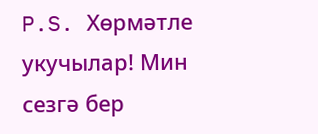P.S. Хөрмәтле укучылар! Мин сезгә бер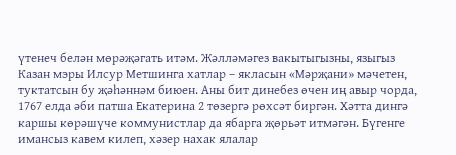үтенеч белән мөрәҗәгать итәм. Жәлләмәгез вакытыгызны, языгыз Казан мэры Илсур Метшинга хатлар – якласын «Мәрҗани» мәчетен, туктатсын бу җәһәннәм биюен. Аны бит динебез өчен иң авыр чорда, 1767 елда әби патша Екатерина 2 төзергә рөхсәт биргән. Хәтта дингә каршы көрәшүче коммунистлар да ябарга җөрьәт итмәгән. Бүгенге имансыз кавем килеп, хәзер нахак ялалар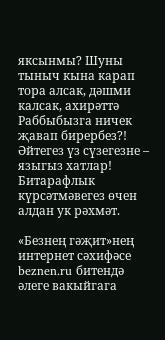яксынмы? Шуны тыныч кына карап тора алсак, дәшми калсак, ахирәттә Раббыбызга ничек җавап бирербез?! Әйтегез үз сүзегезне – языгыз хатлар! Битарафлык күрсәтмәвегез өчен алдан ук рәхмәт.

«Безнең гәҗит»нең интернет сәхифәсе beznen.ru битендә әлеге вакыйгага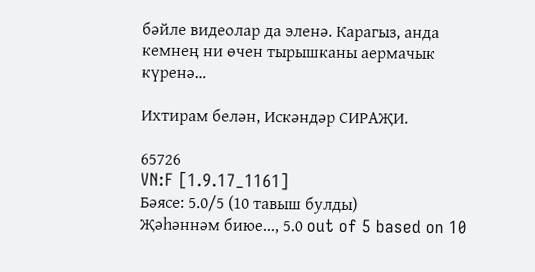бәйле видеолар да эленә. Карагыз, анда кемнең ни өчен тырышканы аермачык күренә…

Ихтирам белән, Искәндәр СИРАҖИ.

65726
VN:F [1.9.17_1161]
Бәясе: 5.0/5 (10 тавыш булды)
Җәһәннәм биюе..., 5.0 out of 5 based on 10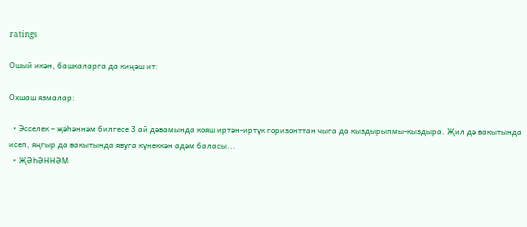ratings

Ошый икән, башкаларга да киңәш ит:

Охшаш язмалар:

  • Эсселек – җәһәннәм билгесе 3 ай дәвамында кояш иртән-иртүк горизонттан чыга да кыздырыпмы-кыздыра. Җил дә вакытында исеп, яңгыр да вакытында явуга күнеккән адәм баласы...
  • ҖӘҺӘННӘМ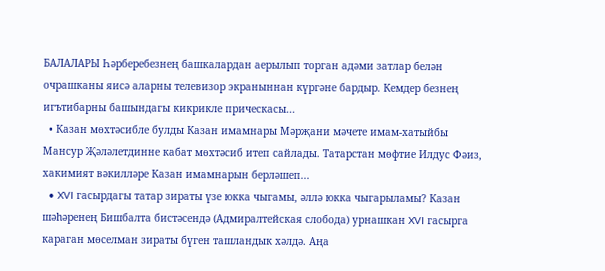БАЛАЛАРЫ Һәрберебезнең башкалардан аерылып торган адәми затлар белән очрашканы яисә аларны телевизор экраныннан күргәне бардыр. Кемдер безнең игътибарны башындагы кикрикле прическасы...
  • Казан мөхтәсибле булды Казан имамнары Мәрҗани мәчете имам-хатыйбы Мансур Җәләлетдинне кабат мөхтәсиб итеп сайлады. Татарстан мөфтие Илдус Фәиз, хакимият вәкилләре Казан имамнарын берләшеп...
  • XVI гасырдагы татар зираты үзе юкка чыгамы, әллә юкка чыгарыламы? Казан шәһәренең Бишбалта бистәсендә (Адмиралтейская слобода) урнашкан XVI гасырга караган мөселман зираты бүген ташландык хәлдә. Аңа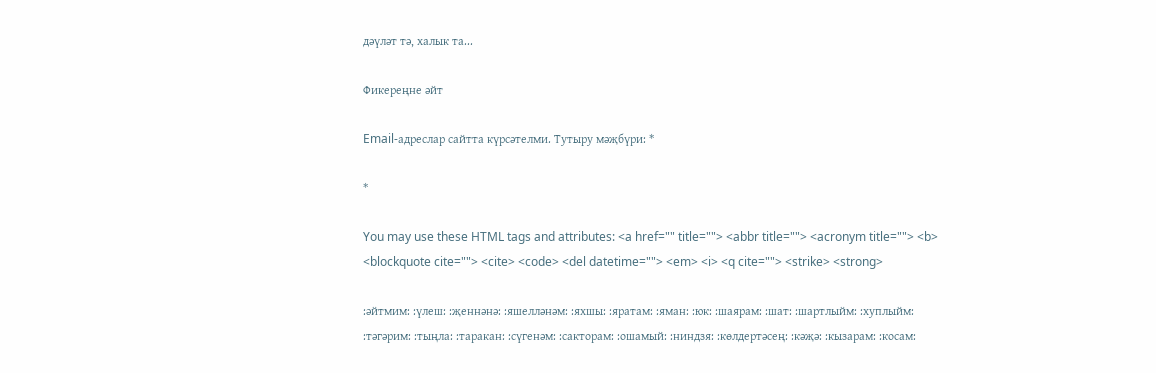дәүләт тә, халык та...

Фикереңне әйт

Email-адреслар сайтта күрсәтелми. Тутыру мәҗбүри: *

*

You may use these HTML tags and attributes: <a href="" title=""> <abbr title=""> <acronym title=""> <b> <blockquote cite=""> <cite> <code> <del datetime=""> <em> <i> <q cite=""> <strike> <strong>

:әйтмим: :үлеш: :җеннәнә: :яшелләнәм: :яхшы: :яратам: :яман: :юк: :шаярам: :шат: :шартлыйм: :хуплыйм: :тәгәрим: :тыңла: :таракан: :сүгенәм: :сакторам: :ошамый: :ниндзя: :көлдертәсең: :кәҗә: :кызарам: :косам: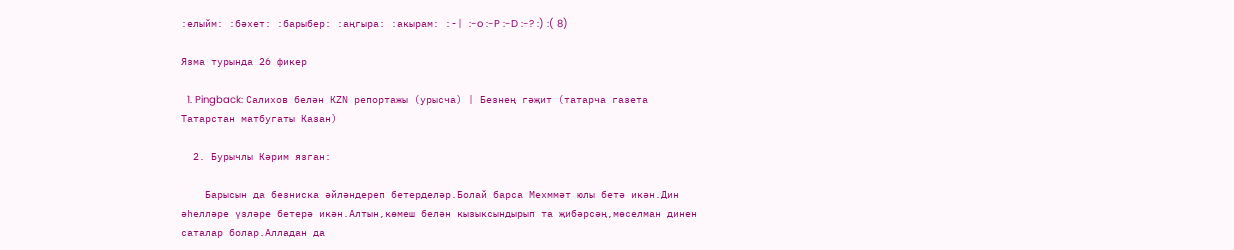:елыйм: :бәхет: :барыбер: :аңгыра: :акырам: :-| :-o :-P :-D :-? :) :( 8)

Язма турында 26 фикер

  1. Pingback: Салихов белән КZN репортажы (урысча) | Безнең гәҗит (татарча газета Татарстан матбугаты Казан)

  2. Бурычлы Кәрим язган:

    Барысын да безниска әйләндереп бетерделәр.Болай барса Мехммәт юлы бетә икән.Дин әһелләре үзләре бетерә икән.Алтын,көмеш белән кызыксындырып та җибәрсәң,мөселман динен саталар болар.Алладан да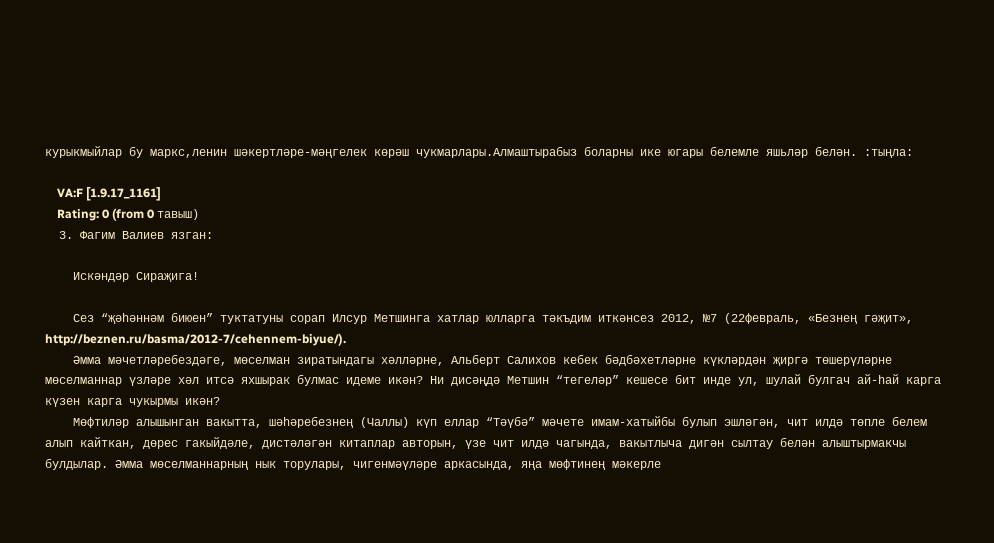курыкмыйлар бу маркс,ленин шәкертләре-мәңгелек көрәш чукмарлары.Алмаштырабыз боларны ике югары белемле яшьләр белән. :тыңла:

    VA:F [1.9.17_1161]
    Rating: 0 (from 0 тавыш)
  3. Фагим Валиев язган:

    Искәндәр Сираҗига!

    Сез “җәһәннәм биюен” туктатуны сорап Илсур Метшинга хатлар юлларга тәкъдим иткәнсез 2012, №7 (22февраль, «Безнең гәҗит», http://beznen.ru/basma/2012-7/cehennem-biyue/).
    Әмма мәчетләребездәге, мөселман зиратындагы хәлләрне, Альберт Салихов кебек бәдбәхетләрне күкләрдән җиргә төшерүләрне мөселманнар үзләре хәл итсә яхшырак булмас идеме икән? Ни дисәңдә Метшин “тегеләр” кешесе бит инде ул, шулай булгач ай-һай карга күзен карга чукырмы икән?
    Мөфтиләр алышынган вакытта, шәһәребезнең (Чаллы) күп еллар “Тәүбә” мәчете имам-хатыйбы булып эшләгән, чит илдә төпле белем алып кайткан, дөрес гакыйдәле, дистәләгән китаплар авторын, үзе чит илдә чагында, вакытлыча дигән сылтау белән алыштырмакчы булдылар. Әмма мөселманнарның нык торулары, чигенмәүләре аркасында, яңа мөфтинең мәкерле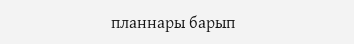планнары барып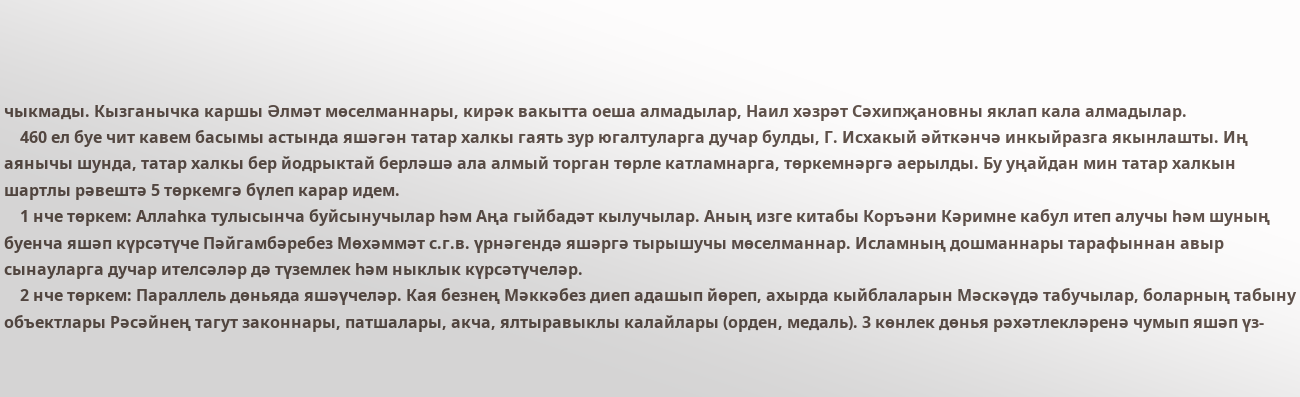чыкмады. Кызганычка каршы Әлмәт мөселманнары, кирәк вакытта оеша алмадылар, Наил хәзрәт Сәхипҗановны яклап кала алмадылар.
    460 ел буе чит кавем басымы астында яшәгән татар халкы гаять зур югалтуларга дучар булды, Г. Исхакый әйткәнчә инкыйразга якынлашты. Иң аянычы шунда, татар халкы бер йодрыктай берләшә ала алмый торган төрле катламнарга, төркемнәргә аерылды. Бу уңайдан мин татар халкын шартлы рәвештә 5 төркемгә бүлеп карар идем.
    1 нче төркем: Аллаһка тулысынча буйсынучылар һәм Аңа гыйбадәт кылучылар. Аның изге китабы Коръәни Кәримне кабул итеп алучы һәм шуның буенча яшәп күрсәтүче Пәйгамбәребез Мөхәммәт с.г.в. үрнәгендә яшәргә тырышучы мөселманнар. Исламның дошманнары тарафыннан авыр сынауларга дучар ителсәләр дә түземлек һәм ныклык күрсәтүчеләр.
    2 нче төркем: Параллель дөньяда яшәүчеләр. Кая безнең Мәккәбез диеп адашып йөреп, ахырда кыйблаларын Мәскәүдә табучылар, боларның табыну объектлары Рәсәйнең тагут законнары, патшалары, акча, ялтыравыклы калайлары (орден, медаль). 3 көнлек дөнья рәхәтлекләренә чумып яшәп үз-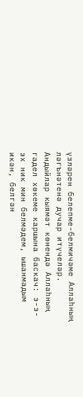үзләрен белепме-белмичәме Аллаһның ләгънәтенә дучар итүчеләр. Андыйлар кыямәт көнендә Аллаһның гадел хөкеме каршына баскач: э-э-эх ник мин белмәдем, ышанмадым икән, белгән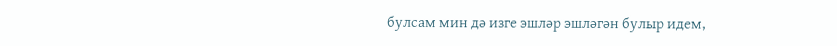булсам мин дә изге эшләр эшләгән булыр идем,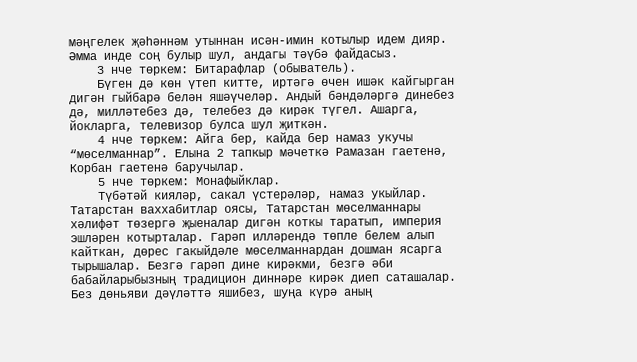мәңгелек җәһәннәм утыннан исән-имин котылыр идем дияр. Әмма инде соң булыр шул, андагы тәүбә файдасыз.
    3 нче төркем: Битарафлар (обыватель).
    Бүген дә көн үтеп китте, иртәгә өчен ишәк кайгырган дигән гыйбарә белән яшәүчеләр. Андый бәндәләргә динебез дә, милләтебез дә, телебез дә кирәк түгел. Ашарга, йокларга, телевизор булса шул җиткән.
    4 нче төркем: Айга бер, кайда бер намаз укучы “мөселманнар”. Елына 2 тапкыр мәчеткә Рамазан гаетенә, Корбан гаетенә баручылар.
    5 нче төркем: Монафыйклар.
    Түбәтәй кияләр, сакал үстерәләр, намаз укыйлар. Татарстан ваххабитлар оясы, Татарстан мөселманнары хәлифәт төзергә җыеналар дигән коткы таратып, империя эшләрен котырталар. Гарәп илләрендә төпле белем алып кайткан, дөрес гакыйдәле мөселманнардан дошман ясарга тырышалар. Безгә гарәп дине кирәкми, безгә әби бабайларыбызның традицион диннәре кирәк диеп саташалар. Без дөньяви дәүләттә яшибез, шуңа күрә аның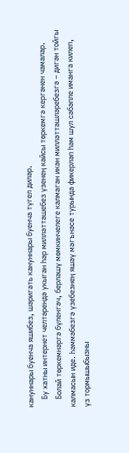кануннары буенча яшибез, шәригать кануннары буенча түгел диләр.
    Бу хатны интернет челтәрендә укыган һәр милләттәшебез үзенең кайсы төркемгә кергәнен чамалар.
    Болай төркемнәргә бүленгәч, берләшү мөмкинчелеге калмаган икән милләттәшләребезгә – дигән тойгы калмасын иде. Һәммәбезгә үзебезнең яшәү мәгънәсе турында фикерләп һәм шул сәбәпле иманга килеп, үз тормышыбызны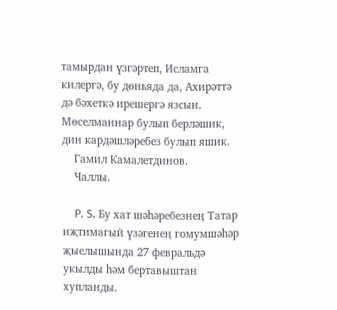тамырдан үзгәртеп, Исламга килергә, бу дөньяда да, Ахирәттә дә бәхеткә ирешергә язсын. Мөселманнар булып берләшик, дин кардәшләребез булып яшик.
    Гамил Камалетдинов.
    Чаллы.

    P. S. Бу хат шәһәребезнең Татар иҗтимагый үзәгенең гомумшәһәр җыелышында 27 февральдә укылды һәм бертавыштан хупланды.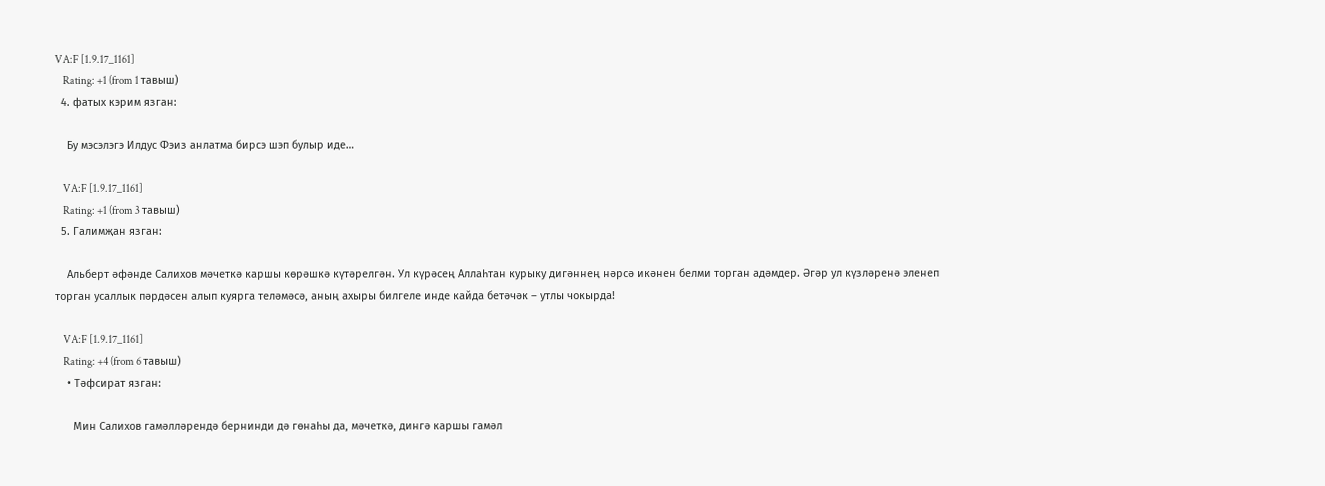VA:F [1.9.17_1161]
    Rating: +1 (from 1 тавыш)
  4. фатых кэрим язган:

    Бу мэсэлэгэ Илдус Фэиз анлатма бирсэ шэп булыр иде…

    VA:F [1.9.17_1161]
    Rating: +1 (from 3 тавыш)
  5. Галимҗан язган:

    Альберт әфәнде Салихов мәчеткә каршы көрәшкә күтәрелгән. Ул күрәсең Аллаһтан курыку дигәннең нәрсә икәнен белми торган адәмдер. Әгәр ул күзләренә эленеп торган усаллык пәрдәсен алып куярга теләмәсә, аның ахыры билгеле инде кайда бетәчәк – утлы чокырда!

    VA:F [1.9.17_1161]
    Rating: +4 (from 6 тавыш)
    • Тәфсират язган:

      Мин Салихов гамәлләрендә бернинди дә гөнаһы да, мәчеткә, дингә каршы гамәл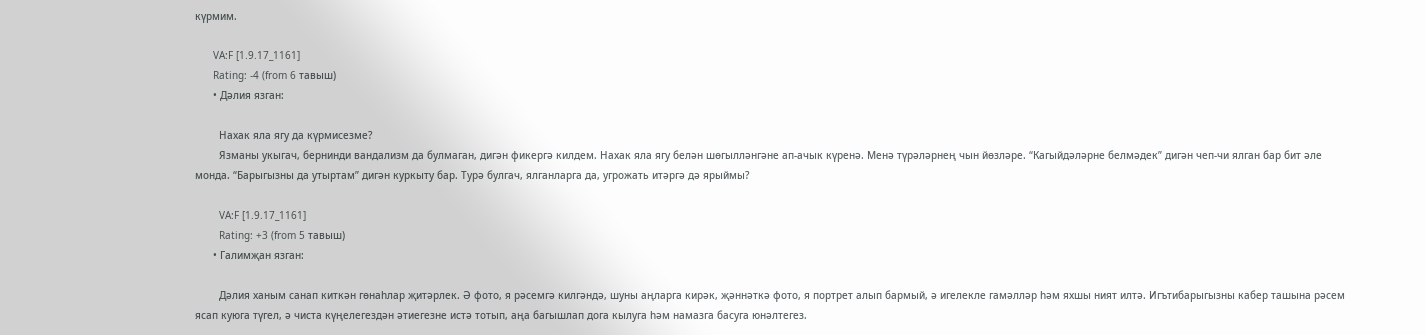күрмим.

      VA:F [1.9.17_1161]
      Rating: -4 (from 6 тавыш)
      • Дәлия язган:

        Нахак яла ягу да күрмисезме?
        Язманы укыгач, бернинди вандализм да булмаган, дигән фикергә килдем. Нахак яла ягу белән шөгылләнгәне ап-ачык күренә. Менә түрәләрнең чын йөзләре. “Кагыйдәләрне белмәдек” дигән чеп-чи ялган бар бит әле монда. “Барыгызны да утыртам” дигән куркыту бар. Турә булгач, ялганларга да, угрожать итәргә дә ярыймы?

        VA:F [1.9.17_1161]
        Rating: +3 (from 5 тавыш)
      • Галимҗан язган:

        Дәлия ханым санап киткән гөнаһлар җитәрлек. Ә фото, я рәсемгә килгәндә, шуны аңларга кирәк, җәннәткә фото, я портрет алып бармый, ә игелекле гамәлләр һәм яхшы ният илтә. Игътибарыгызны кабер ташына рәсем ясап куюга түгел, ә чиста күңелегездән әтиегезне истә тотып, аңа багышлап дога кылуга һәм намазга басуга юнәлтегез.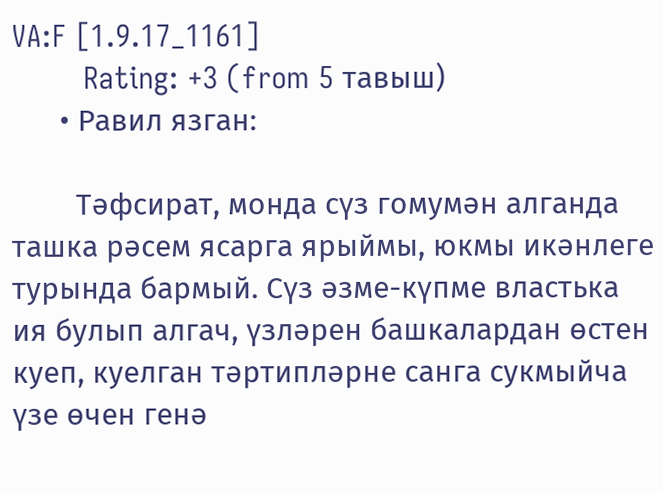VA:F [1.9.17_1161]
        Rating: +3 (from 5 тавыш)
      • Равил язган:

        Тәфсират, монда сүз гомумән алганда ташка рәсем ясарга ярыймы, юкмы икәнлеге турында бармый. Сүз әзме-күпме властька ия булып алгач, үзләрен башкалардан өстен куеп, куелган тәртипләрне санга сукмыйча үзе өчен генә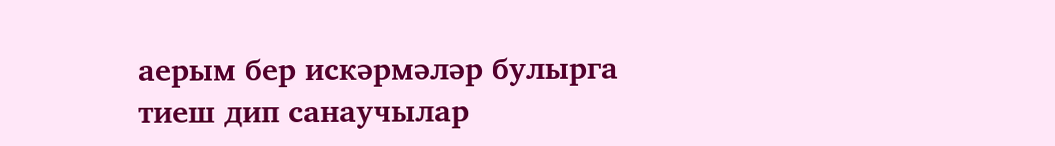аерым бер искәрмәләр булырга тиеш дип санаучылар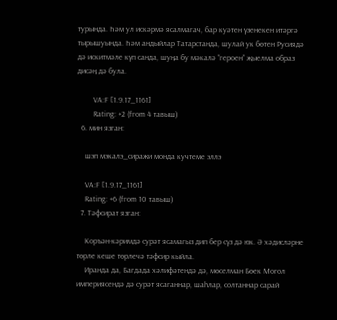турында. Һәм ул искәрмә ясалмагач, бар куәтен үзенекен итәргә тырышуында. Һәм андыйлар Татарстанда, шулай ук бөтен Русиядә дә искитмәле күп санда, шуңа бу мәкалә “героен” җыелма образ дисәң дә була.

        VA:F [1.9.17_1161]
        Rating: +2 (from 4 тавыш)
  6. мин язган:

    шэп мэкалэ_сиражи монда кучтеме эллэ

    VA:F [1.9.17_1161]
    Rating: +6 (from 10 тавыш)
  7. Тәфсират язган:

    Коръән-кәримдә сурәт ясамагыз дип бер сүз дә юк. Ә хәдисләрне төрле кеше төрлечә тәфсир кыйла.
    Иранда да, Багдада хәлифәтендә дә, мөселман Бөек Могол империясендә дә сурәт ясаганнар, шаһлар, солтаннар сарай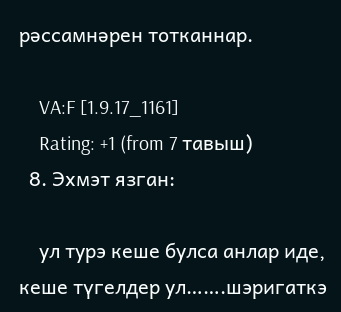рәссамнәрен тотканнар.

    VA:F [1.9.17_1161]
    Rating: +1 (from 7 тавыш)
  8. Эхмэт язган:

    ул турэ кеше булса анлар иде, кеше түгелдер ул…….шэригаткэ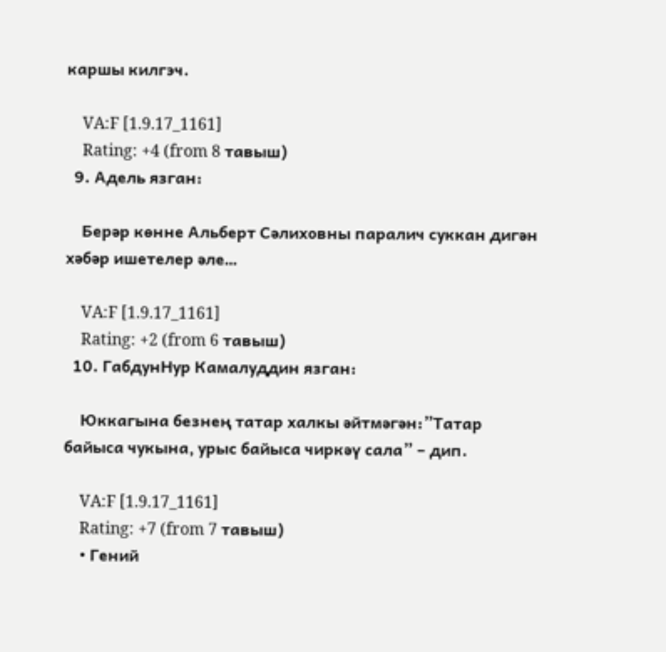каршы килгэч.

    VA:F [1.9.17_1161]
    Rating: +4 (from 8 тавыш)
  9. Адель язган:

    Берәр көнне Альберт Сәлиховны паралич суккан дигән хәбәр ишетелер әле…

    VA:F [1.9.17_1161]
    Rating: +2 (from 6 тавыш)
  10. ГабдунНур Камалуддин язган:

    Юккагына безнең татар халкы әйтмәгән:”Татар байыса чукына, урыс байыса чиркәү сала” – дип.

    VA:F [1.9.17_1161]
    Rating: +7 (from 7 тавыш)
    • Гений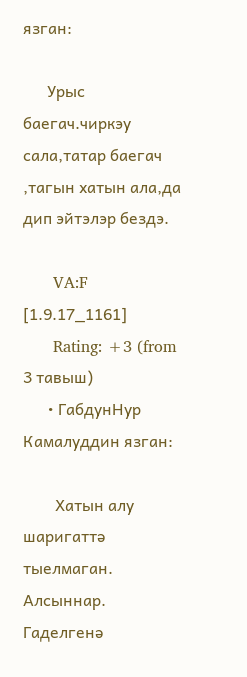язган:

      Урыс баегач.чиркэу сала,татар баегач ,тагын хатын ала,да дип эйтэлэр бездэ.

      VA:F [1.9.17_1161]
      Rating: +3 (from 3 тавыш)
      • ГабдунНур Камалуддин язган:

        Хатын алу шаригаттә тыелмаган. Алсыннар. Гаделгенә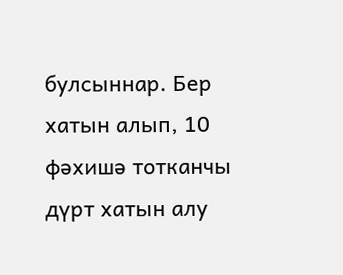булсыннар. Бер хатын алып, 10 фәхишә тотканчы дүрт хатын алу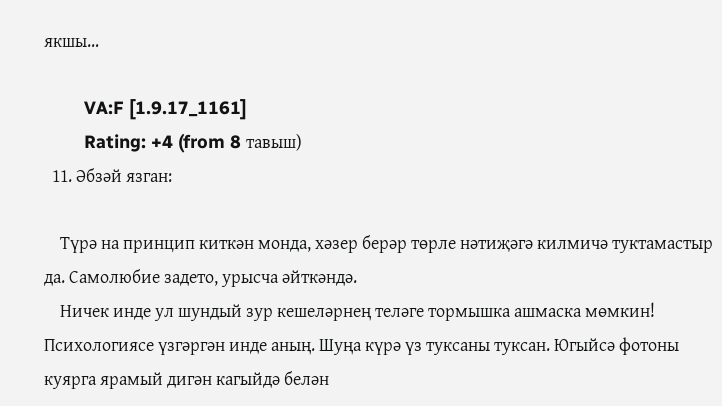якшы…

        VA:F [1.9.17_1161]
        Rating: +4 (from 8 тавыш)
  11. Әбзәй язган:

    Түрә на принцип киткән монда, хәзер берәр төрле нәтиҗәгә килмичә туктамастыр да. Самолюбие задето, урысча әйткәндә.
    Ничек инде ул шундый зур кешеләрнең теләге тормышка ашмаска мөмкин! Психологиясе үзгәргән инде аның. Шуңа күрә үз туксаны туксан. Югыйсә фотоны куярга ярамый дигән кагыйдә белән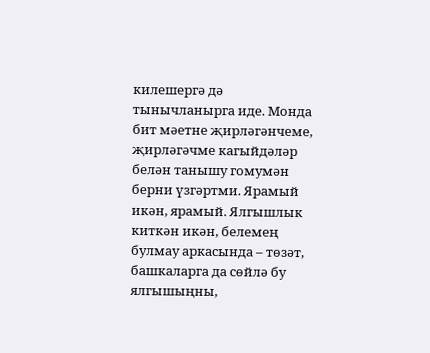килешергә дә тынычланырга иде. Монда бит мәетне җирләгәнчеме, җирләгәчме кагыйдәләр белән танышу гомумән берни үзгәртми. Ярамый икән, ярамый. Ялгышлык киткән икән, белемең булмау аркасында – төзәт, башкаларга да сөйлә бу ялгышыңны,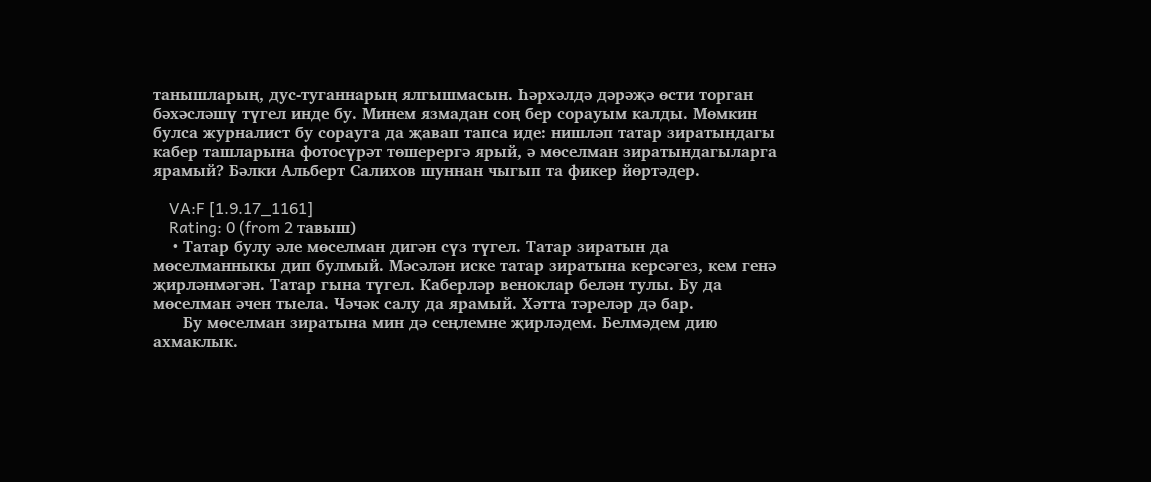танышларың, дус-туганнарың ялгышмасын. Һәрхәлдә дәрәҗә өсти торган бәхәсләшү түгел инде бу. Минем язмадан соң бер сорауым калды. Мөмкин булса журналист бу сорауга да җавап тапса иде: нишләп татар зиратындагы кабер ташларына фотосүрәт төшерергә ярый, ә мөселман зиратындагыларга ярамый? Бәлки Альберт Салихов шуннан чыгып та фикер йөртәдер.

    VA:F [1.9.17_1161]
    Rating: 0 (from 2 тавыш)
    • Татар булу әле мөселман дигән сүз түгел. Татар зиратын да мөселманныкы дип булмый. Мәсәлән иске татар зиратына керсәгез, кем генә җирләнмәгән. Татар гына түгел. Каберләр веноклар белән тулы. Бу да мөселман әчен тыела. Чәчәк салу да ярамый. Хәтта тәреләр дә бар.
      Бу мөселман зиратына мин дә сеңлемне җирләдем. Белмәдем дию ахмаклык.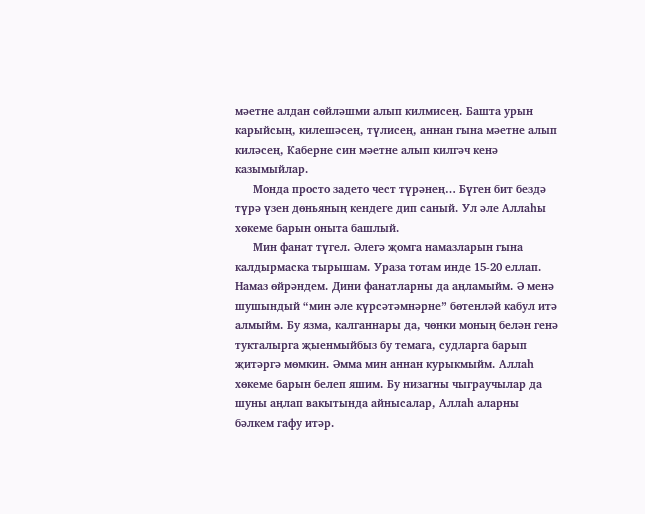мәетне алдан сөйләшми алып килмисең. Башта урын карыйсың, килешәсең, түлисең, аннан гына мәетне алып киләсең, Каберне син мәетне алып килгәч кенә казымыйлар.
      Монда просто задето чест түрәнең… Бүген бит бездә түрә үзен дөньяның кендеге дип саный. Ул әле Аллаһы хөкеме барын оныта башлый.
      Мин фанат түгел. Әлегә җомга намазларын гына калдырмаска тырышам. Ураза тотам инде 15-20 еллап. Намаз өйрәндем. Дини фанатларны да аңламыйм. Ә менә шушындый “мин әле күрсәтәмнәрне” бөтенләй кабул итә алмыйм. Бу язма, калганнары да, чөнки моның белән генә тукталырга җыенмыйбыз бу темага, судларга барып җитәргә мөмкин. Әмма мин аннан курыкмыйм. Аллаһ хөкеме барын белеп яшим. Бу низагны чыграучылар да шуны аңлап вакытында айнысалар, Аллаһ аларны бәлкем гафу итәр.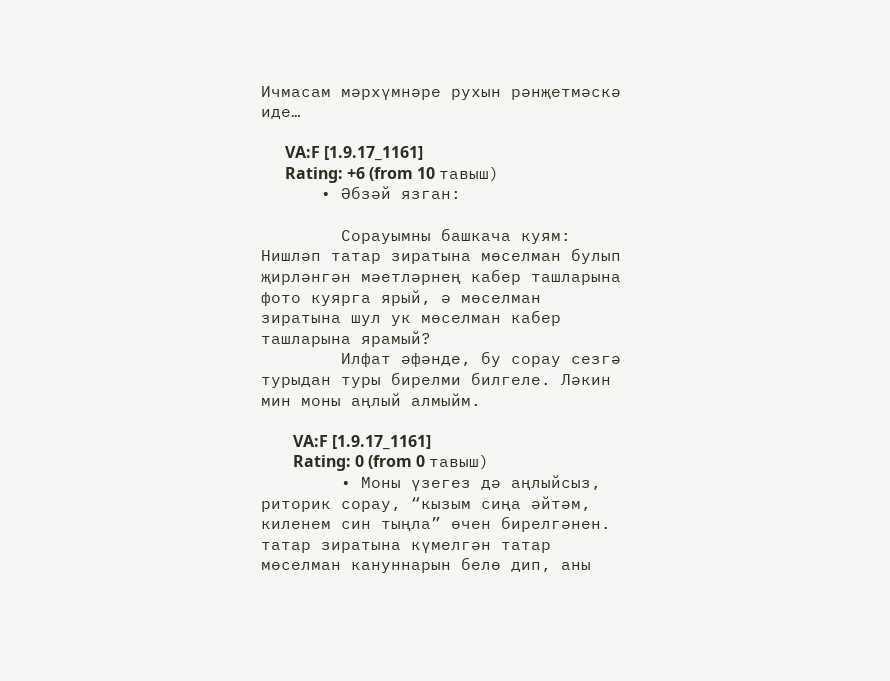Ичмасам мәрхүмнәре рухын рәнҗетмәскә иде…

      VA:F [1.9.17_1161]
      Rating: +6 (from 10 тавыш)
      • Әбзәй язган:

        Сорауымны башкача куям: Нишләп татар зиратына мөселман булып җирләнгән мәетләрнең кабер ташларына фото куярга ярый, ә мөселман зиратына шул ук мөселман кабер ташларына ярамый?
        Илфат әфәнде, бу сорау сезгә турыдан туры бирелми билгеле. Ләкин мин моны аңлый алмыйм.

        VA:F [1.9.17_1161]
        Rating: 0 (from 0 тавыш)
        • Моны үзегез дә аңлыйсыз, риторик сорау, “кызым сиңа әйтәм, киленем син тыңла” өчен бирелгәнен. татар зиратына күмелгән татар мөселман кануннарын белө дип, аны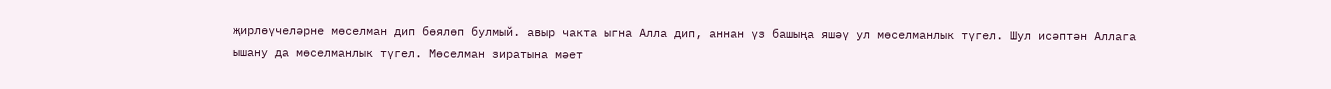җирлөүчеләрне мөселман дип бөялөп булмый. авыр чакта ыгна Алла дип, аннан үз башыңа яшәү ул мөселманлык түгел. Шул исәптән Аллага ышану да мөселманлык түгел. Мөселман зиратына мәет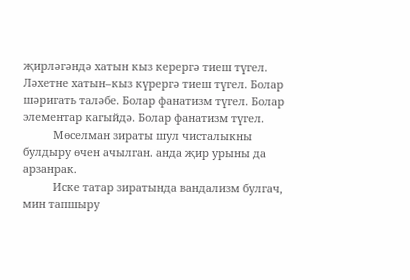җирләгәндә хатын кыз керергә тиеш түгел. Ләхетне хатын–кыз күрергә тиеш түгел. Болар шәригать таләбе. Болар фанатизм түгел. Болар элементар кагыйдә. Болар фанатизм түгел.
          Мөселман зираты шул чисталыкны булдыру өчен ачылган. анда җир урыны да арзанрак.
          Иске татар зиратында вандализм булгач, мин тапшыру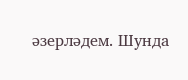әзерләдем. Шунда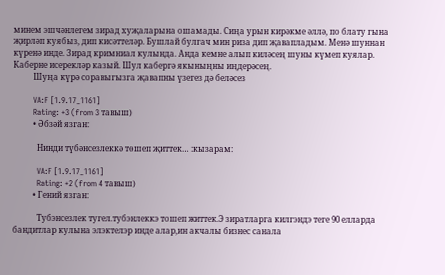минем эшчәнлегем зирад хуҗаларына ошамады. Сиңа урын кирәкме әллә, по блату гына җирләп куябыз, дип кисәттеләр. Бушлай булгач мин риза дип җавапладым. Менә шуннан күренә инде. Зирад кримниал кулында. Анда кемне алып киләсең шуны күмеп куялар. Каберне исерекләр казый. Шул кабергә якыныңны иңдерәсең.
          Шуңа күрә соравыгызга җавапны үзегез дә беләсез

          VA:F [1.9.17_1161]
          Rating: +3 (from 3 тавыш)
          • Әбзәй язган:

            Нинди түбәнсезлеккә төшеп җиттек… :кызарам:

            VA:F [1.9.17_1161]
            Rating: +2 (from 4 тавыш)
          • Гений язган:

            Тубэнсезлек тугел.тубэнлеккэ тошеп життек.Э зиратларга килгэндэ теге 90 елларда бандитлар кулына элэктелэр инде алар,ин акчалы бизнес санала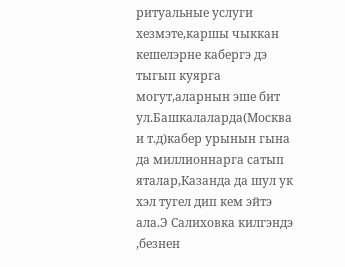ритуальные услуги хезмэте,каршы чыккан кешелэрне кабергэ дэ тыгып куярга могут,аларнын эше бит ул.Башкалаларда(Москва и т.д)кабер урынын гына да миллионнарга сатып яталар,Казанда да шул ук хэл тугел дип кем эйтэ ала.Э Салиховка килгэндэ ,безнен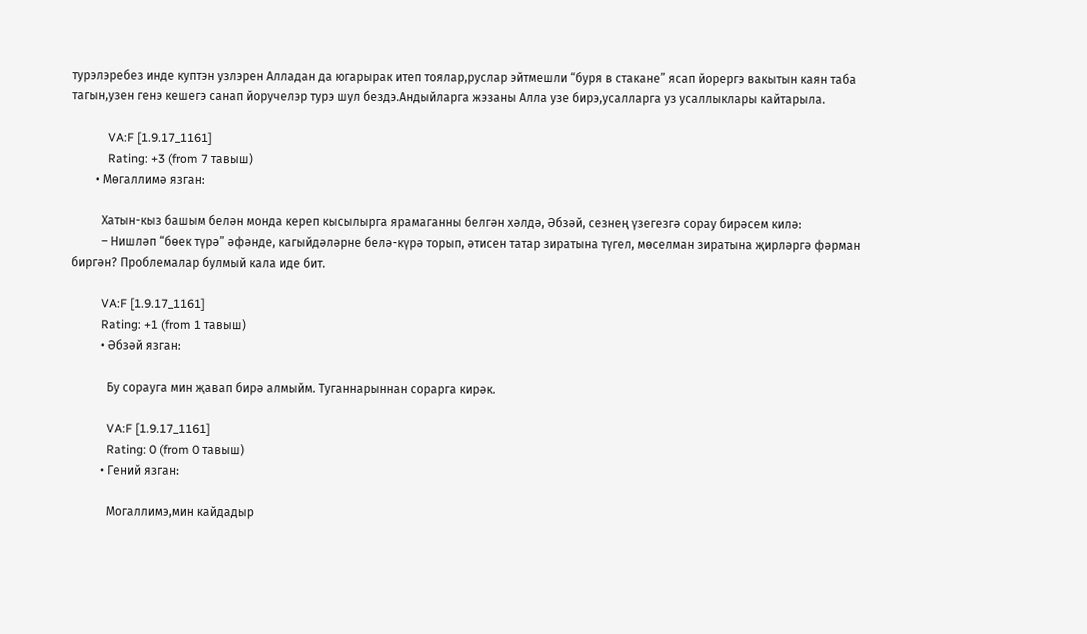турэлэребез инде куптэн узлэрен Алладан да югарырак итеп тоялар,руслар эйтмешли “буря в стакане” ясап йорергэ вакытын каян таба тагын,узен генэ кешегэ санап йоручелэр турэ шул бездэ.Андыйларга жэзаны Алла узе бирэ,усалларга уз усаллыклары кайтарыла.

            VA:F [1.9.17_1161]
            Rating: +3 (from 7 тавыш)
        • Мөгаллимә язган:

          Хатын-кыз башым белән монда кереп кысылырга ярамаганны белгән хәлдә, Әбзәй, сезнең үзегезгә сорау бирәсем килә:
          – Нишләп “бөек түрә” әфәнде, кагыйдәләрне белә-күрә торып, әтисен татар зиратына түгел, мөселман зиратына җирләргә фәрман биргән? Проблемалар булмый кала иде бит.

          VA:F [1.9.17_1161]
          Rating: +1 (from 1 тавыш)
          • Әбзәй язган:

            Бу сорауга мин җавап бирә алмыйм. Туганнарыннан сорарга кирәк.

            VA:F [1.9.17_1161]
            Rating: 0 (from 0 тавыш)
          • Гений язган:

            Могаллимэ,мин кайдадыр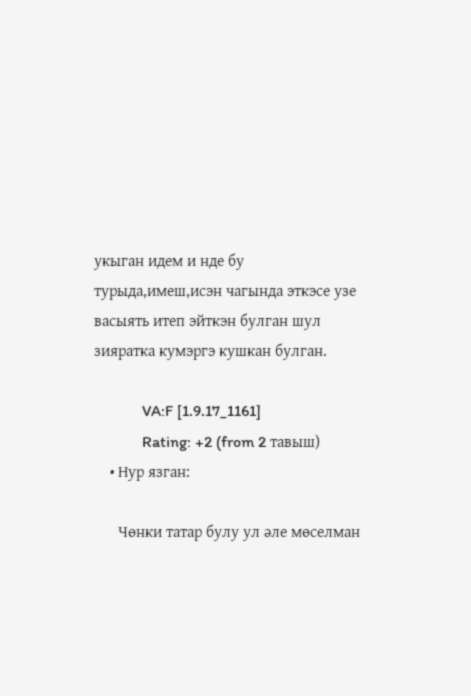укыган идем и нде бу турыда,имеш,исэн чагында эткэсе узе васыять итеп эйткэн булган шул зияратка кумэргэ кушкан булган.

            VA:F [1.9.17_1161]
            Rating: +2 (from 2 тавыш)
    • Нур язган:

      Чөнки татар булу ул әле мөселман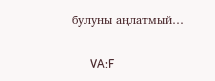булуны аңлатмый…

      VA:F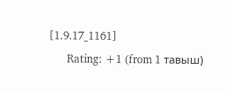[1.9.17_1161]
      Rating: +1 (from 1 тавыш)